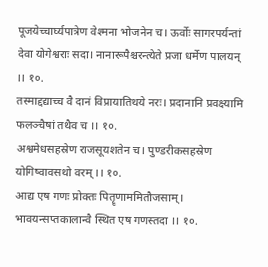पूजयेच्चार्घ्यपात्रेण वेश्मना भोजनेन च। ऊर्वोः सागरपर्यन्तां देवा योगेश्वराः सदा। नानारूपैश्चरन्त्येते प्रजा धर्मेण पालयन् ।। १०.
तस्माद्दद्याच्च वै दानं विप्रायातिथये नरः। प्रदानानि प्रवक्ष्यामि फलञ्चैषां तथैव च ।। १०.
अश्वमेधसहस्रेण राजसूयशतेन च। पुण्डरीकसहस्रेण योगिष्वावसथो वरम् ।। १०.
आद्य एष गणः प्रोक्तः पितॄणाममितौजसाम्। भावयन्सप्तकालान्वै स्थित एष गणस्तदा ।। १०.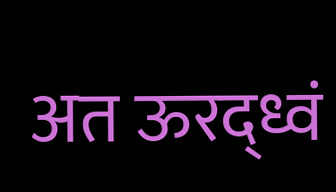अत ऊरद्ध्वं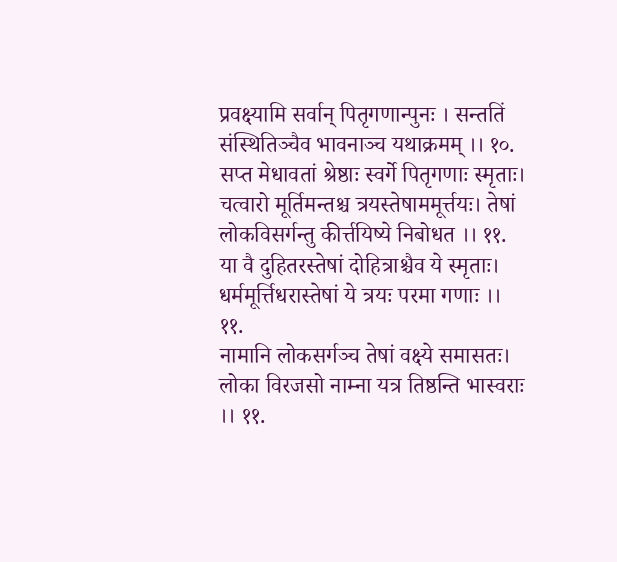प्रवक्ष्यामि सर्वान् पितृगणान्पुनः । सन्ततिं संस्थितिञ्चैव भावनाञ्च यथाक्रमम् ।। १०.
सप्त मेधावतां श्रेष्ठाः स्वर्गे पितृगणाः स्मृताः। चत्वारो मूर्तिमन्तश्च त्रयस्तेषाममूर्त्तयः। तेषां लोकविसर्गन्तु कीर्त्तयिष्ये निबोधत ।। ११.
या वै दुहितरस्तेषां दोहित्राश्चैव ये स्मृताः। धर्ममूर्त्तिधरास्तेषां ये त्रयः परमा गणाः ।। ११.
नामानि लोकसर्गञ्च तेषां वक्ष्ये समासतः। लोका विरजसो नाम्ना यत्र तिष्ठन्ति भास्वराः ।। ११.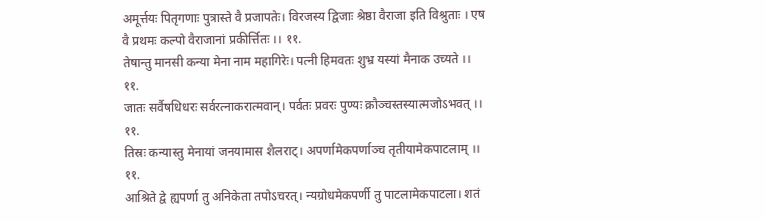अमूर्त्तयः पितृगणाः पुत्रास्ते वै प्रजापतेः। विरजस्य द्विजाः श्रेष्ठा वैराजा इति विश्रुताः । एष वै प्रथमः कल्पो वैराजानां प्रकीर्त्तितः ।। ११.
तेषान्तु मानसी कन्या मेना नाम महागिरेः। पत्नी हिमवतः शुभ्र यस्यां मैनाक उच्यते ।। ११.
जातः सर्वैषधिधरः सर्वरत्नाकरात्मवान्। पर्वतः प्रवरः पुण्यः क्रौञ्चस्तस्यात्मजोऽभवत् ।। ११.
तिस्रः कन्यास्तु मेनायां जनयामास शैलराट्। अपर्णामेकपर्णाञ्च तृतीयामेकपाटलाम् ।। ११.
आश्रिते द्वे ह्यपर्णा तु अनिकेता तपोऽचरत्। न्यग्रोधमेकपर्णी तु पाटलामेकपाटला। शतं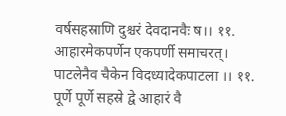वर्षसहस्राणि दुश्चरं देवदानवैः ष।। ११.
आहारमेकपर्णेन एकपर्णी समाचरत्। पाटलेनैव चैकेन विदध्यादेकपाटला ।। ११.
पूर्णे पूर्णे सहस्रे द्वे आहारं वै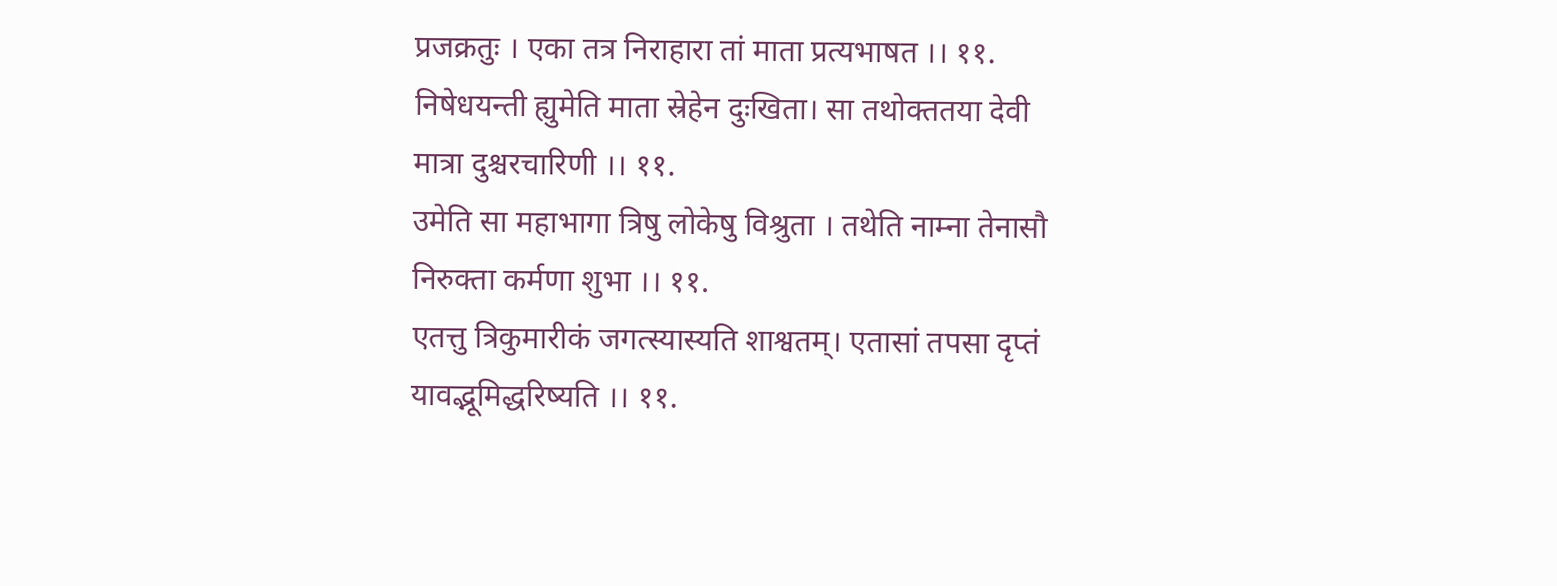प्रजक्रतुः । एका तत्र निराहारा तां माता प्रत्यभाषत ।। ११.
निषेधयन्ती ह्युमेति माता स्रेहेन दुःखिता। सा तथोक्ततया देवी मात्रा दुश्चरचारिणी ।। ११.
उमेति सा महाभागा त्रिषु लोकेषु विश्रुता । तथेति नाम्ना तेनासौ निरुक्ता कर्मणा शुभा ।। ११.
एतत्तु त्रिकुमारीकं जगत्स्यास्यति शाश्वतम्। एतासां तपसा दृप्तं यावद्भूमिद्धरिष्यति ।। ११.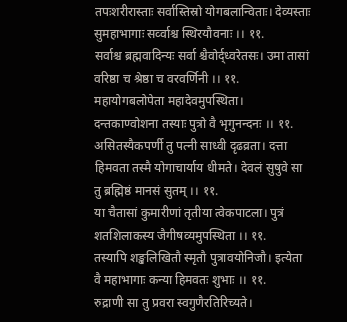तपःशरीरास्ताः सर्वास्तिस्रो योगबलान्विताः। देव्यस्ताः सुमहाभागाः सर्व्वाश्च स्थिरयौवनाः ।। ११.
सर्वाश्च ब्रह्मवादिन्यः सर्वा श्चैवोर्द्ध्वरेतसः। उमा तासां वरिष्ठा च श्रेष्ठा च वरवर्णिनी ।। ११.
महायोगबलोपेता महादेवमुपस्थिता। दन्तकाण्वोशना तस्याः पुत्रो वै भृगुनन्दनः ।। ११.
असितस्यैकपर्णी तु पत्नी साध्वी दृढव्रता। दत्ता हिमवता तस्मै योगाचार्याय धीमते। देवलं सुषुवे सा तु ब्रह्मिष्ठं मानसं सुतम् ।। ११.
या चैतासां कुमारीणां तृतीया त्वेकपाटला। पुत्रं शतशिलाकस्य जैगीषव्यमुपस्थिता ।। ११.
तस्यापि शङ्खलिखितौ स्मृतौ पुत्रावयोनिजौ। इत्येता वै महाभागाः कन्या हिमवतः शुभाः ।। ११.
रुद्राणी सा तु प्रवरा स्वगुणैरतिरिच्यते।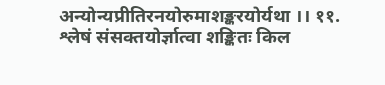अन्योन्यप्रीतिरनयोरुमाशङ्करयोर्यथा ।। ११.
श्लेषं संसक्तयोर्ज्ञात्वा शङ्कितः किल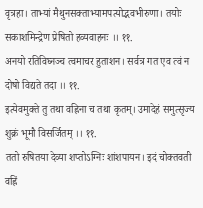वृत्रहा। ताभ्यां मैथुनसक्ताभ्यामपत्योद्भवभीरुणा। तयोः सकाशमिन्द्रेण प्रेषितो हव्यवाहनः ।। ११.
अनयो रतिविघ्नञ्च त्वमाचर हुताशन। सर्वत्र गत एव त्वं न दोषो विद्यते तदा ।। ११.
इत्येवमुक्ते तु तथा वह्निना च तथा कृतम्। उमादेहं समुत्सृज्य शुक्रं भूमौ विसर्जितम् ।। ११.
ततो रुषितया देव्या शप्तोऽग्निः शांशपायन। इदं चोक्तवती वह्निं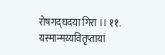रोषगद्घदया गिरा ।। ११.
यस्मान्मय्यवितृप्तायां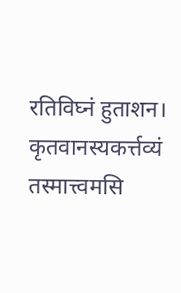रतिविघ्नं हुताशन। कृतवानस्यकर्त्तव्यं तस्मात्त्वमसि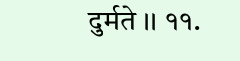दुर्मते ।। ११.